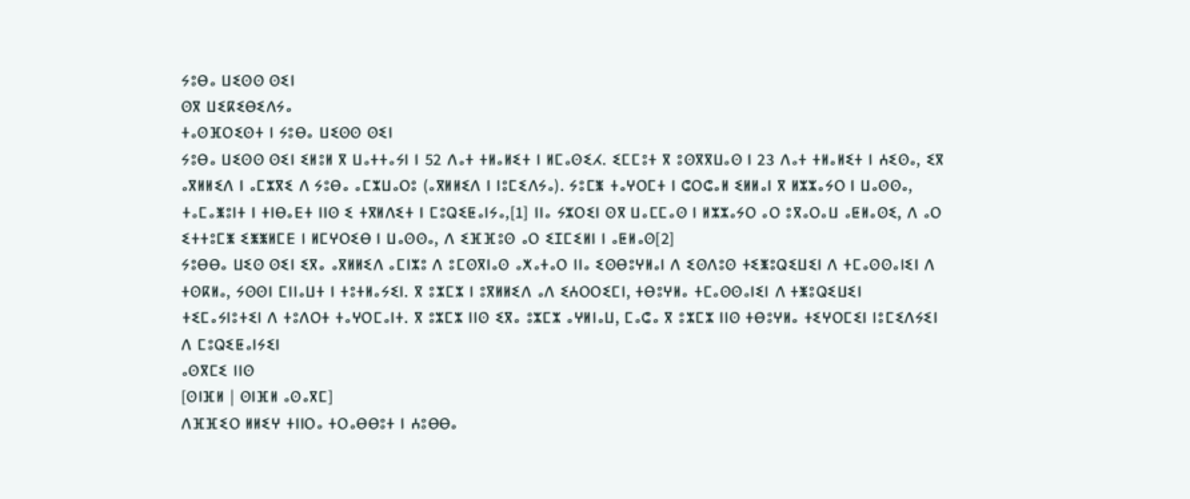ⵢⵓⴱⴰ ⵡⵉⵙⵙ ⵙⵉⵏ
ⵙⴳ ⵡⵉⴽⵉⴱⵉⴷⵢⴰ
ⵜⴰⵙⴼⵔⵉⵙⵜ ⵏ ⵢⵓⴱⴰ ⵡⵉⵙⵙ ⵙⵉⵏ
ⵢⵓⴱⴰ ⵡⵉⵙⵙ ⵙⵉⵏ ⵉⵍⵓⵍ ⴳ ⵡⴰⵜⵜⴰⵢⵏ ⵏ 52 ⴷⴰⵜ ⵜⵍⴰⵍⵉⵜ ⵏ ⵍⵎⴰⵙⵉⵃ. ⵉⵎⵎⵓⵜ ⴳ ⵓⵙⴳⴳⵡⴰⵙ ⵏ 23 ⴷⴰⵜ ⵜⵍⴰⵍⵉⵜ ⵏ ⵄⵉⵙⴰ, ⵉⴳ ⴰⴳⵍⵍⵉⴷ ⵏ ⴰⵎⵣⴳⵉ ⴷ ⵢⵓⴱⴰ ⴰⵎⵣⵡⴰⵔⵓ (ⴰⴳⵍⵍⵉⴷ ⵏ ⵏⵓⵎⵉⴷⵢⴰ). ⵢⵓⵎⵥ ⵜⴰⵖⵔⵎⵜ ⵏ ⵛⵔⵛⴰⵍ ⵉⵍⵍⴰⵏ ⴳ ⵍⵣⵣⴰⵢⵔ ⵏ ⵡⴰⵙⵙⴰ, ⵜⴰⵎⴰⵥⵓⵏⵜ ⵏ ⵜⵏⴱⴰⴹⵜ ⵏⵏⵙ ⵉ ⵜⴳⵍⴷⵉⵜ ⵏ ⵎⵓⵕⵉⵟⴰⵏⵢⴰ,[1] ⵏⵏⴰ ⵢⵣⵔⵉⵏ ⵙⴳ ⵡⴰⵎⵎⴰⵙ ⵏ ⵍⵣⵣⴰⵢⵔ ⴰⵔ ⵓⴳⴰⵔⴰⵡ ⴰⵟⵍⴰⵙⵉ, ⴷ ⴰⵔ ⵉⵜⵜⵓⵎⵥ ⵉⵥⵥⵍⵎⴹ ⵏ ⵍⵎⵖⵔⵉⴱ ⵏ ⵡⴰⵙⵙⴰ, ⴷ ⵉⴼⴼⵓⵙ ⴰⵔ ⵉⵊⵎⵉⵍⵏ ⵏ ⴰⵟⵍⴰⵙ[2]
ⵢⵓⴱⴱⴰ ⵡⵉⵙ ⵙⵉⵏ ⵉⴳⴰ ⴰⴳⵍⵍⵉⴷ ⴰⵎⵏⵣⵓ ⴷ ⵓⵎⵙⴳⵏⴰⵙ ⴰⵅⴰⵜⴰⵔ ⵏⵏⴰ ⵉⵙⴱⵓⵖⵍⴰⵏ ⴷ ⵉⵙⴷⵓⵙ ⵜⵉⵥⵓⵕⵉⵡⵉⵏ ⴷ ⵜⵎⴰⵙⵙⴰⵏⵉⵏ ⴷ ⵜⵙⴽⵍⴰ, ⵢⵙⵙⵏ ⵎⵏⵏⴰⵡⵜ ⵏ ⵜⵓⵜⵍⴰⵢⵉⵏ. ⴳ ⵓⵣⵎⵣ ⵏ ⵓⴳⵍⵍⵉⴷ ⴰⴷ ⵉⵄⵔⵔⵉⵎⵏ, ⵜⴱⵓⵖⵍⴰ ⵜⵎⴰⵙⵙⴰⵏⵉⵏ ⴷ ⵜⵥⵓⵕⵉⵡⵉⵏ ⵜⵉⵎⴰⵢⵏⵓⵜⵉⵏ ⴷ ⵜⵓⴷⵔⵜ ⵜⴰⵖⵔⵎⴰⵏⵜ. ⴳ ⵓⵣⵎⵣ ⵏⵏⵙ ⵉⴳⴰ ⵓⵣⵎⵣ ⴰⵖⵍⵏⴰⵡ, ⵎⴰⵛⴰ ⴳ ⵓⵣⵎⵣ ⵏⵏⵙ ⵜⴱⵓⵖⵍⴰ ⵜⵉⵖⵔⵎⵉⵏ ⵏⵓⵎⵉⴷⵢⵉⵏ ⴷ ⵎⵓⵕⵉⵟⴰⵏⵢⵉⵏ
ⴰⵙⴳⵎⵉ ⵏⵏⵙ
[ⵙⵏⴼⵍ | ⵙⵏⴼⵍ ⴰⵙⴰⴳⵎ]
ⴷⴼⴼⵉⵔ ⵍⵍⵉⵖ ⵜⵏⵏⵔⴰ ⵜⵔⴰⴱⴱⵓⵜ ⵏ ⵄⵓⴱⴱⴰ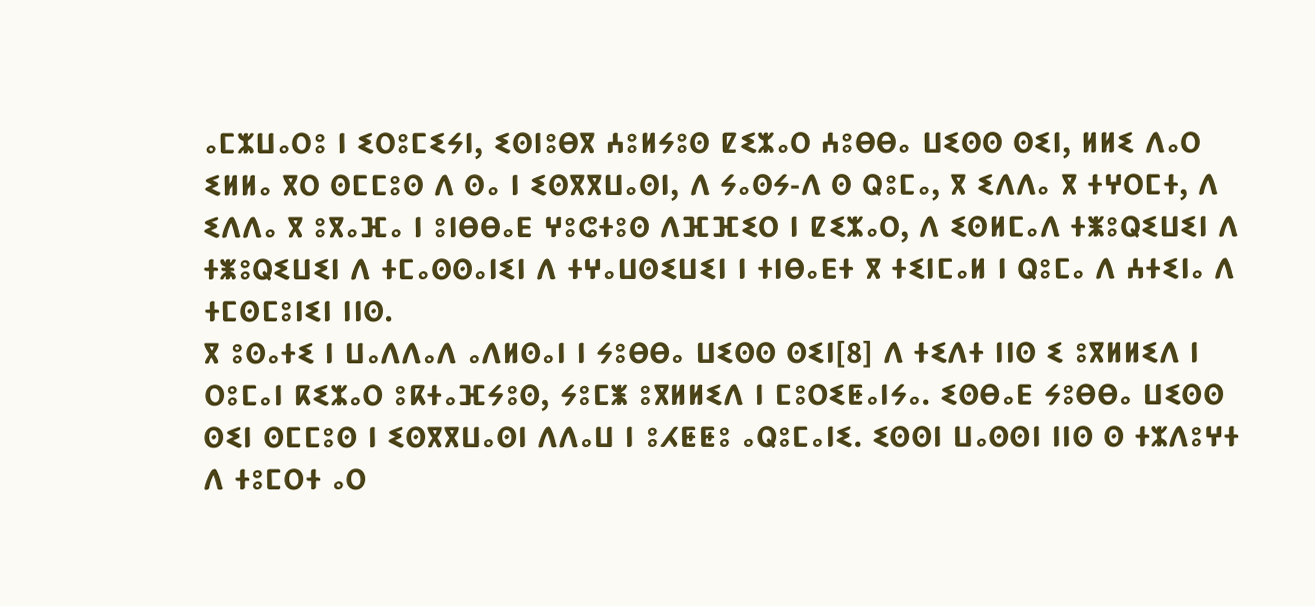ⴰⵎⵣⵡⴰⵔⵓ ⵏ ⵉⵔⵓⵎⵉⵢⵏ, ⵉⵙⵏⵓⴱⴳ ⵄⵓⵍⵢⵓⵙ ⵇⵉⵣⴰⵔ ⵄⵓⴱⴱⴰ ⵡⵉⵙⵙ ⵙⵉⵏ, ⵍⵍⵉ ⴷⴰⵔ ⵉⵍⵍⴰ ⴳⵔ ⵙⵎⵎⵓⵙ ⴷ ⵙⴰ ⵏ ⵉⵙⴳⴳⵡⴰⵙⵏ, ⴷ ⵢⴰⵙⵢ-ⴷ ⵙ ⵕⵓⵎⴰ, ⴳ ⵉⴷⴷⴰ ⴳ ⵜⵖⵔⵎⵜ, ⴷ ⵉⴷⴷⴰ ⴳ ⵓⴳⴰⴼⴰ ⵏ ⵓⵏⴱⴱⴰⴹ ⵖⵓⵛⵜⵓⵙ ⴷⴼⴼⵉⵔ ⵏ ⵇⵉⵣⴰⵔ, ⴷ ⵉⵙⵍⵎⴰⴷ ⵜⵥⵓⵕⵉⵡⵉⵏ ⴷ ⵜⵥⵓⵕⵉⵡⵉⵏ ⴷ ⵜⵎⴰⵙⵙⴰⵏⵉⵏ ⴷ ⵜⵖⴰⵡⵙⵉⵡⵉⵏ ⵏ ⵜⵏⴱⴰⴹⵜ ⴳ ⵜⵉⵏⵎⴰⵍ ⵏ ⵕⵓⵎⴰ ⴷ ⵄⵜⵉⵏⴰ ⴷ ⵜⵎⵙⵎⵓⵏⵉⵏ ⵏⵏⵙ.
ⴳ ⵓⵙⴰⵜⵉ ⵏ ⵡⴰⴷⴷⴰⴷ ⴰⴷⵍⵙⴰⵏ ⵏ ⵢⵓⴱⴱⴰ ⵡⵉⵙⵙ ⵙⵉⵏ[8] ⴷ ⵜⵉⴷⵜ ⵏⵏⵙ ⵉ ⵓⴳⵍⵍⵉⴷ ⵏ ⵔⵓⵎⴰⵏ ⴽⵉⵣⴰⵔ ⵓⴽⵜⴰⴼⵢⵓⵙ, ⵢⵓⵎⵥ ⵓⴳⵍⵍⵉⴷ ⵏ ⵎⵓⵔⵉⵟⴰⵏⵢⴰ. ⵉⵙⴱⴰⴹ ⵢⵓⴱⴱⴰ ⵡⵉⵙⵙ ⵙⵉⵏ ⵙⵎⵎⵓⵙ ⵏ ⵉⵙⴳⴳⵡⴰⵙⵏ ⴷⴷⴰⵡ ⵏ ⵓⵃⵟⵟⵓ ⴰⵕⵓⵎⴰⵏⵉ. ⵉⵙⵙⵏ ⵡⴰⵙⵙⵏ ⵏⵏⵙ ⵙ ⵜⵣⴷⵓⵖⵜ ⴷ ⵜⵓⵎⵔⵜ ⴰⵔ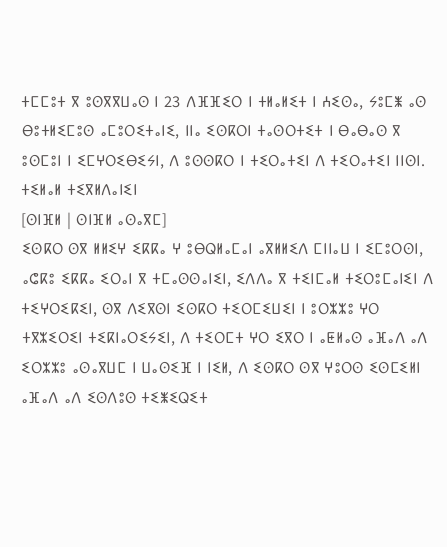ⵜⵎⵎⵓⵜ ⴳ ⵓⵙⴳⴳⵡⴰⵙ ⵏ 23 ⴷⴼⴼⵉⵔ ⵏ ⵜⵍⴰⵍⵉⵜ ⵏ ⵄⵉⵙⴰ, ⵢⵓⵎⵥ ⴰⵙ ⴱⵓⵜⵍⵉⵎⵓⵙ ⴰⵎⵓⵔⵉⵜⴰⵏⵉ, ⵏⵏⴰ ⵉⵙⴽⵔⵏ ⵜⴰⵙⵔⵜⵉⵜ ⵏ ⴱⴰⴱⴰⵙ ⴳ ⵓⵙⵎⵓⵏ ⵏ ⵉⵎⵖⵔⵉⴱⵉⵢⵏ, ⴷ ⵓⵙⵙⴽⵔ ⵏ ⵜⵉⵔⴰⵜⵉⵏ ⴷ ⵜⵉⵔⴰⵜⵉⵏ ⵏⵏⵙⵏ.
ⵜⵉⵍⴰⵍ ⵜⵉⴳⵍⴷⴰⵏⵉⵏ
[ⵙⵏⴼⵍ | ⵙⵏⴼⵍ ⴰⵙⴰⴳⵎ]
ⵉⵙⴽⵔ ⵙⴳ ⵍⵍⵉⵖ ⵉⴽⴽⴰ ⵖ ⵓⴱⵕⵍⴰⵎⴰⵏ ⴰⴳⵍⵍⵉⴷ ⵎⵏⵏⴰⵡ ⵏ ⵉⵎⵓⵔⵙⵏ, ⴰⵛⴽⵓ ⵉⴽⴽⴰ ⵉⵔⴰⵏ ⴳ ⵜⵎⴰⵙⵙⴰⵏⵉⵏ, ⵉⴷⴷⴰ ⴳ ⵜⵉⵏⵎⴰⵍ ⵜⵉⵔⵓⵎⴰⵏⵉⵏ ⴷ ⵜⵉⵖⵔⵉⴽⵉⵏ, ⵙⴳ ⴷⵉⴳⵙⵏ ⵉⵙⴽⵔ ⵜⵉⵔⵎⵉⵡⵉⵏ ⵏ ⵓⵔⵣⵣⵓ ⵖⵔ ⵜⴳⵣⵉⵔⵉⵏ ⵜⵉⴽⵏⴰⵔⵉⵢⵉⵏ, ⴷ ⵜⵉⵔⵎⵜ ⵖⵔ ⵉⴳⵔ ⵏ ⴰⵟⵍⴰⵙ ⴰⴼⴰⴷ ⴰⴷ ⵉⵔⵣⵣⵓ ⴰⵙⴰⴳⵡⵎ ⵏ ⵡⴰⵙⵉⴼ ⵏ ⵏⵉⵍ, ⴷ ⵉⵙⴽⵔ ⵙⴳ ⵖⵓⵔⵙ ⵉⵙⵎⵉⵍⵏ ⴰⴼⴰⴷ ⴰⴷ ⵉⵙⴷⵓⵙ ⵜⵉⵥⵉⵕⵉⵜ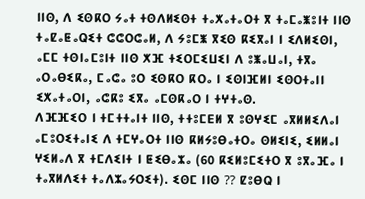ⵏⵏⵙ, ⴷ ⵉⵙⴽⵔ ⵢⴰⵜ ⵜⵙⴷⵍⵉⵙⵜ ⵜⴰⵅⴰⵜⴰⵔⵜ ⴳ ⵜⴰⵎⴰⵥⵓⵏⵜ ⵏⵏⵙ ⵜⴰⵇⴰⵟⴰⵕⵉⵜ ⵛⵛⵔⵛⴰⵍ, ⴷ ⵢⵓⵎⵥ ⴳⵉⵙ ⴽⵉⴳⴰⵏ ⵏ ⵉⴷⵍⵉⵙⵏ, ⴰⵎⵎ ⵜⵙⵏⴰⵎⵓⵏⵜ ⵏⵏⵙ ⵅⴼ ⵜⵉⵔⵎⵉⵡⵉⵏ ⴷ ⵓⵥⴰⵡⴰⵏ, ⵜⴳⴰ ⴰⵔⴰⴱⵉⴽⴰ, ⵎⴰⵛⴰ ⵓⵔ ⵉⵙⴽⵔ ⴽⵔⴰ ⵏ ⵉⵙⵏⴼⵍⵏ ⵉⵙⵔⵜⴰⵏⵏ ⵉⵅⴰⵜⴰⵔⵏ, ⴰⵛⴽⵓ ⵉⴳⴰ ⴰⵎⵙⴽⴰⵔ ⵏ ⵜⵖⵜⴰⵙ.
ⴷⴼⴼⵉⵔ ⵏ ⵜⵎⵜⵜⴰⵏⵜ ⵏⵏⵙ, ⵜⵜⵓⵎⴹⵍ ⴳ ⵓⵙⵖⵉⵎ ⴰⴳⵍⵍⵉⴷⴰⵏ ⴰⵎⵓⵔⵉⵜⴰⵏⵉ ⴷ ⵜⵎⵖⴰⵔⵜ ⵏⵏⵙ ⴽⵍⵢⵓⴱⴰⵜⵔⴰ ⵙⵍⵉⵏⵉ, ⵉⵍⵍⴰⵏ ⵖⵉⵍⴰⴷ ⴳ ⵜⵎⴷⵉⵏⵜ ⵏ ⵟⵉⴱⴰⵣⴰ (60 ⴽⵉⵍⵓⵎⵉⵜⵔ ⴳ ⵓⴳⴰⴼⴰ ⵏ ⵜⴰⴳⵍⴷⵉⵜ ⵜⴰⴷⵣⴰⵢⵔⵉⵜ). ⵉⵙⵎ ⵏⵏⵙ ⁇ ⵇⵓⴱⵕ ⵏ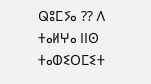ⵕⵓⵎⵢⴰ ⁇ ⴷ ⵜⴰⵍⵖⴰ ⵏⵏⵙ ⵜⴰⵀⵉⵔⵎⵉⵜ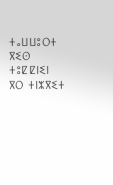ⵜⴰⵡⵡⵓⵔⵜ ⴳⵉⵙ ⵜⵓⵇⵇⵏⵉⵏ ⴳⵔ ⵜⵏⵣⴳⵉⵜ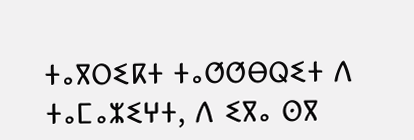ⵜⴰⴳⵔⵉⴽⵜ ⵜⴰⵚⵚⴱⵕⵉⵜ ⴷ ⵜⴰⵎⴰⵣⵉⵖⵜ, ⴷ ⵉⴳⴰ ⵙⴳ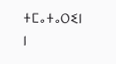ⵜⵎⴰⵜⴰⵔⵉⵏ ⵏ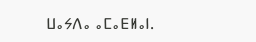ⵡⴰⵢⴷⴰ ⴰⵎⴰⴹⵍⴰⵏ.